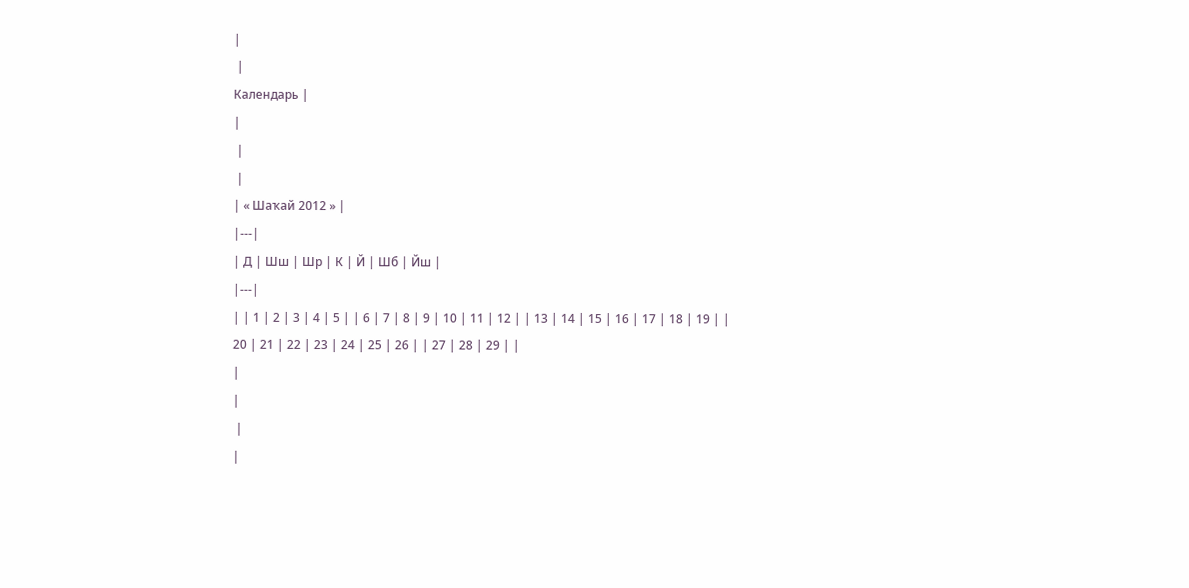|
 |
Календарь |
|
 |
 |
| « Шаҡай 2012 » |
|---|
| Д | Шш | Шр | К | Й | Шб | Йш |
|---|
| | 1 | 2 | 3 | 4 | 5 | | 6 | 7 | 8 | 9 | 10 | 11 | 12 | | 13 | 14 | 15 | 16 | 17 | 18 | 19 | | 20 | 21 | 22 | 23 | 24 | 25 | 26 | | 27 | 28 | 29 | |
|
|
 |
|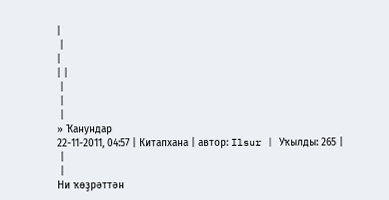|
 |
|
| |
 |
 |
 |
» Ҡанундар
22-11-2011, 04:57 | Китапхана | автор: Ilsur | Уҡылды: 265 |
 |
 |
Ни ҡөҙрәттән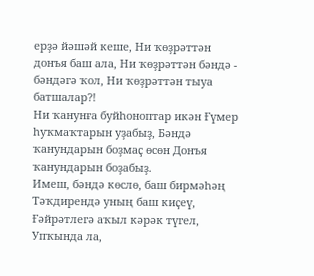ерҙә йәшәй кеше, Ни ҡөҙрәттән донъя баш ала, Ни ҡөҙрәттән бәндә - бәндәгә ҡол, Ни ҡөҙрәттән тыуа батшалар?!
Ни ҡанунға буйһоноптар икән Ғүмер һуҡмаҡтарын уҙабыҙ, Бәндә ҡанундарын боҙмаҫ өсөн Донъя ҡанундарын боҙабыҙ.
Имеш, бәндә көслө, баш бирмәһәң Тәҡдирендә уның баш киҫеү, Ғәйрәтлегә аҡыл кәрәк түгел, Упҡында ла,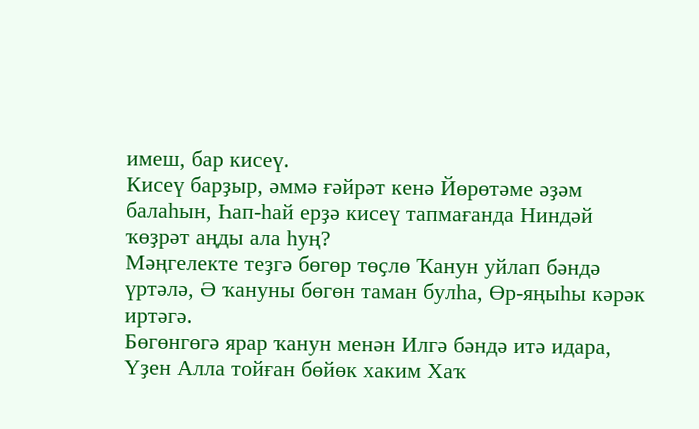имеш, бар кисеү.
Кисеү барҙыр, әммә ғәйрәт кенә Йөрөтәме әҙәм балаһын, Һап-һай ерҙә кисеү тапмағанда Ниндәй ҡөҙрәт аңды ала һуң?
Мәңгелекте теҙгә бөгөр төҫлө Ҡанун уйлап бәндә үртәлә, Ә ҡануны бөгөн таман булһа, Өр-яңыһы кәрәк иртәгә.
Бөгөнгөгә ярар ҡанун менән Илгә бәндә итә идара, Үҙен Алла тойған бөйөк хаким Хаҡ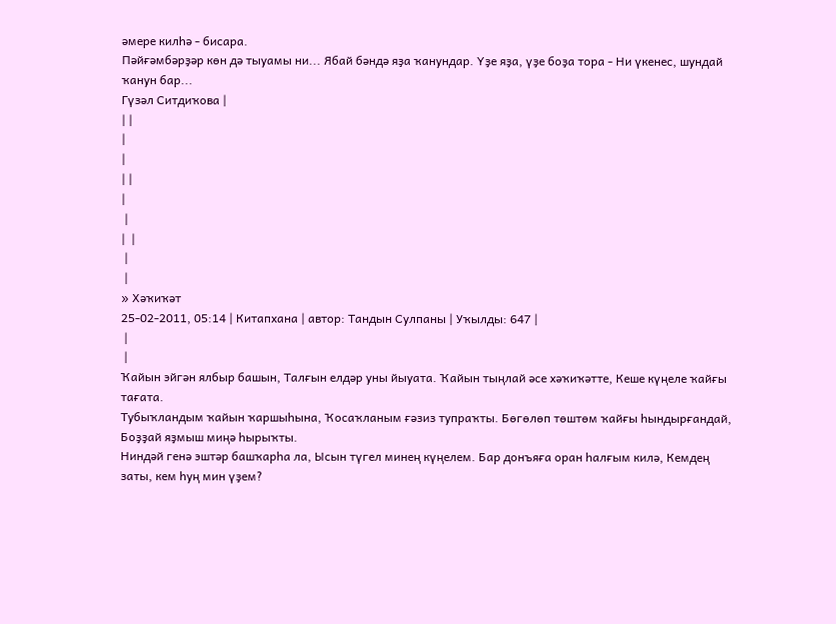әмере килһә - бисара.
Пәйғәмбәрҙәр көн дә тыуамы ни... Ябай бәндә яҙа ҡанундар. Үҙе яҙа, үҙе боҙа тора - Ни үкенес, шундай ҡанун бар...
Гүзәл Ситдиҡова |
| |
|
|
| |
|
 |
|  |
 |
 |
» Хәҡиҡәт
25-02-2011, 05:14 | Китапхана | автор: Тандын Сулпаны | Уҡылды: 647 |
 |
 |
Ҡайын эйгән ялбыр башын, Талғын елдәр уны йыуата. Ҡайын тыңлай әсе хәҡиҡәтте, Кеше күңеле ҡайғы тағата.
Тубыҡландым ҡайын ҡаршыһына, Ҡосаҡланым ғәзиз тупраҡты. Бөгөлөп төштөм ҡайғы һындырғандай, Боҙҙай яҙмыш миңә һырыҡты.
Ниндәй генә эштәр башҡарһа ла, Ысын түгел минең күңелем. Бар донъяға оран һалғым килә, Кемдең заты, кем һуң мин үҙем?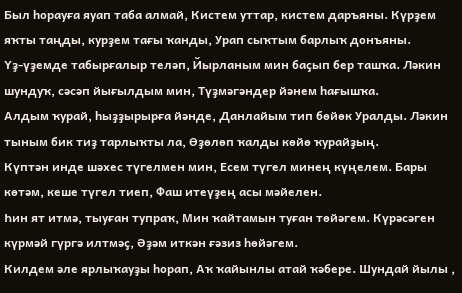Был һорауға яуап таба алмай, Кистем уттар, кистем даръяны. Күрҙем яҡты таңды, курҙем тағы ҡанды, Урап сыҡтым барлыҡ донъяны.
Үҙ-үҙемде табырғалыр теләп, Йырланым мин баҫып бер ташҡа. Ләкин шундуҡ, сәсәп йығылдым мин, Түҙмәгәндер йәнем һағышҡа.
Алдым ҡурай, һыҙҙырырға йәнде, Данлайым тип бөйөк Уралды. Ләкин тыным бик тиҙ тарлыҡты ла, Өҙөлөп ҡалды көйө ҡурайҙың.
Күптән инде шәхес түгелмен мин, Есем түгел минең күңелем. Бары көтәм, кеше түгел тиеп, Фаш итеүҙең асы мәйелен.
Һин ят итмә, тыуған тупраҡ, Мин ҡайтамын туған төйәгем. Күрәсәген күрмәй гүргә илтмәҫ, Әҙәм иткән ғәзиз һөйәгем.
Килдем әле ярлыҡауҙы һорап, Аҡ ҡайынлы атай ҡәбере. Шундай йылы ,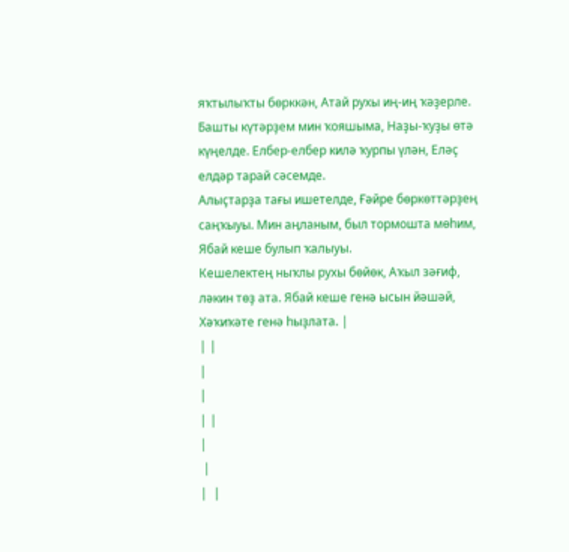яҡтылыҡты бөрккән, Атай рухы иң-иң ҡәҙерле.
Башты күтәрҙем мин ҡояшыма, Наҙы-ҡуҙы өтә күңелде. Елбер-елбер килә ҡурпы үлән, Еләҫ елдәр тарай сәсемде.
Алыҫтарҙа тағы ишетелде, Ғәйре бөркөттәрҙең саңҡыуы. Мин аңланым, был тормошта мөһим, Ябай кеше булып ҡалыуы.
Кешелектең ныҡлы рухы бөйөк, Аҡыл зәғиф, ләкин төҙ ата. Ябай кеше генә ысын йәшәй, Хәҡиҡәте генә һыҙлата. |
| |
|
|
| |
|
 |
|  |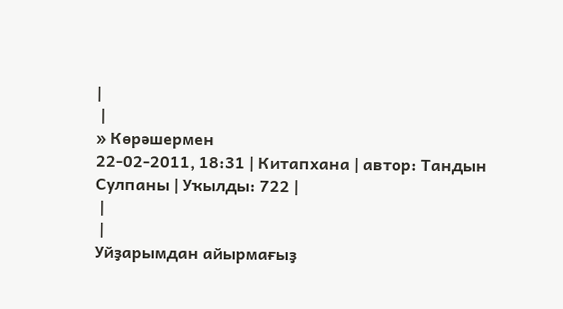|
 |
» Көрәшермен
22-02-2011, 18:31 | Китапхана | автор: Тандын Сулпаны | Уҡылды: 722 |
 |
 |
Уйҙарымдан айырмағыҙ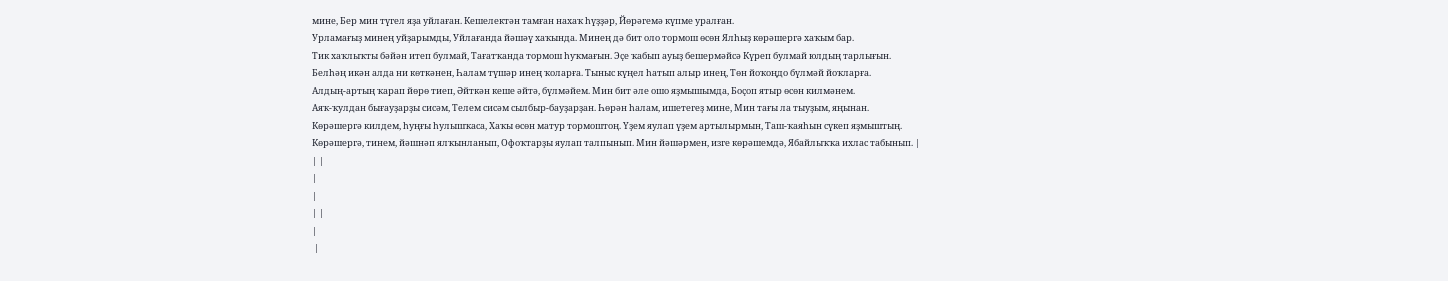мине, Бер мин түгел яҙа уйлаған. Кешелектән тамған нахаҡ һүҙҙәр, Йөрәгемә күпме уралған.
Урламағыҙ минең уйҙарымды, Уйлағанда йәшәү хаҡында. Минең дә бит оло тормош өсөн Ялһыҙ көрәшергә хаҡым бар.
Тик хаҡлыҡты бәйән итеп булмай, Тағатҡанда тормош һуҡмағын. Эҫе ҡабып ауыҙ бешермәйсә Күреп булмай юлдың тарлығын.
Белһәң икән алда ни көткәнен, Һалам түшәр инең ҡоларға. Тыныс күңел һатып алыр инең, Төн йоҡоңдо бүлмәй йоҡларға.
Алдың-артың ҡарап йөрө тиеп, Әйткән кеше әйтә, бүлмәйем. Мин бит әле ошо яҙмышымда, Боҫоп ятыр өсөн килмәнем.
Аяҡ-ҡулдан бығауҙарҙы сисәм, Телем сисәм сылбыр-бауҙарҙан. Һөрән һалам, ишетегеҙ мине, Мин тағы ла тыуҙым, яңынан.
Көрәшергә килдем, һуңғы һулышҡаса, Хаҡы өсөн матур тормоштоң. Үҙем яулап үҙем артылырмын, Таш-ҡаяһын сүкеп яҙмыштың.
Көрәшергә, тинем, йәшнәп ялҡынланып, Офоҡтарҙы яулап талпынып. Мин йәшәрмен, изге көрәшемдә, Ябайлыҡҡа ихлас табынып. |
| |
|
|
| |
|
 |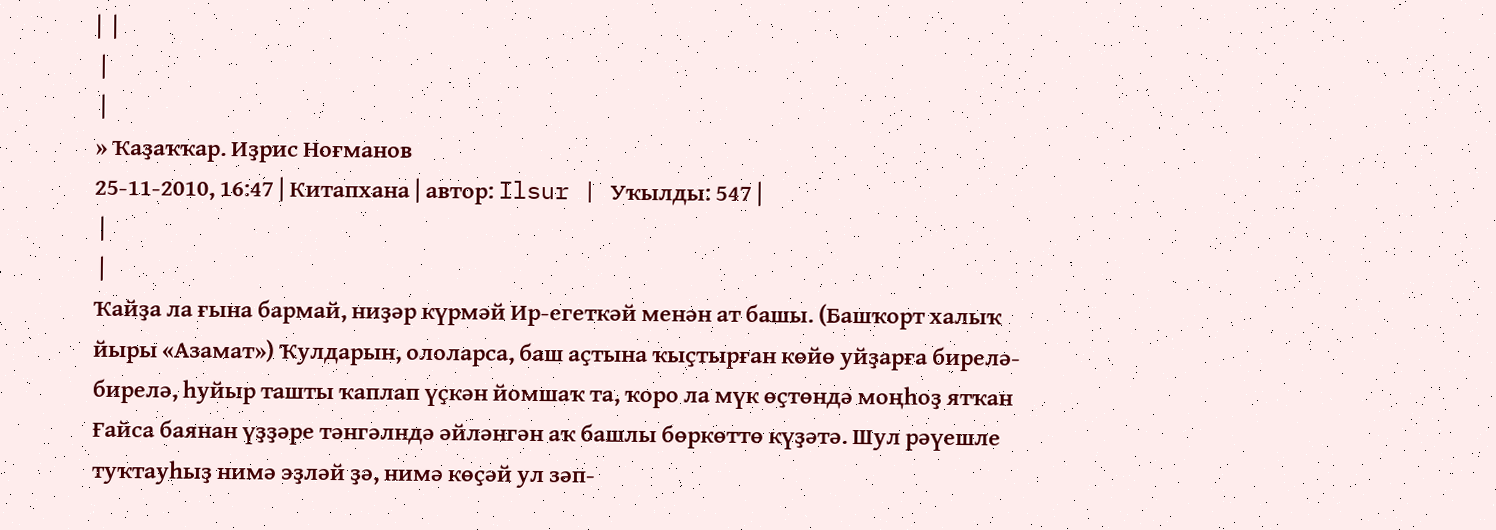|  |
 |
 |
» Ҡаҙаҡҡар. Иҙрис Ноғманов
25-11-2010, 16:47 | Китапхана | автор: Ilsur | Уҡылды: 547 |
 |
 |
Ҡайҙа ла ғына бармай, ниҙәр күрмәй Ир-егеткәй менән ат башы. (Башҡорт халыҡ йыры «Азамат») Ҡулдарын, ололарса, баш аҫтына ҡыҫтырған көйө уйҙарға бирелә-бирелә, һуйыр ташты ҡаплап үҫкән йомшаҡ та, ҡоро ла мүк өҫтөндә моңһоҙ ятҡан Ғайса баянан үҙҙәре тәнгәлндә әйләнгән аҡ башлы бөркөттө күҙәтә. Шул рәүешле туҡтауһыҙ нимә эҙләй ҙә, нимә көҫәй ул зәп-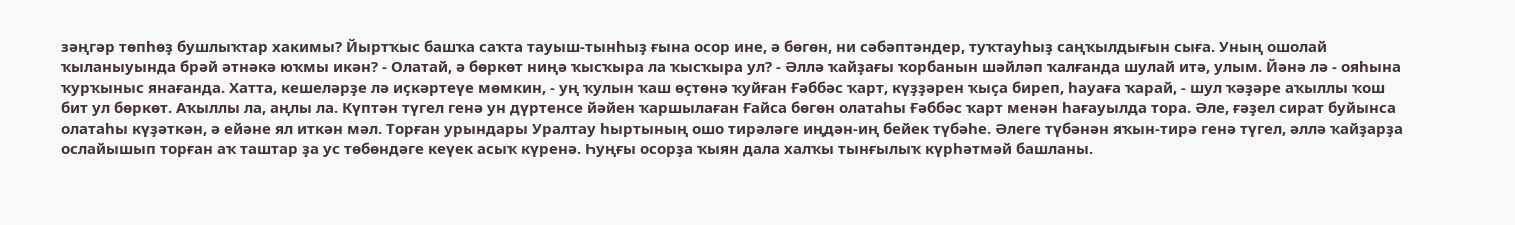зәңгәр төпһөҙ бушлыҡтар хакимы? Йыртҡыс башҡа саҡта тауыш-тынһыҙ ғына осор ине, ә бөгөн, ни сәбәптәндер, туҡтауһыҙ саңҡылдығын сыға. Уның ошолай ҡыланыуында брәй әтнәкә юҡмы икән? - Олатай, ә бөркөт ниңә ҡысҡыра ла ҡысҡыра ул? - Әллә ҡайҙағы ҡорбанын шәйләп ҡалғанда шулай итә, улым. Йәнә лә - ояһына ҡурҡыныс янағанда. Хатта, кешеләрҙе лә иҫкәртеүе мөмкин, - уң ҡулын ҡаш өҫтөнә ҡуйған Ғәббәс ҡарт, күҙҙәрен ҡыҫа биреп, һауаға ҡарай, - шул ҡәҙәре аҡыллы ҡош бит ул бөркөт. Аҡыллы ла, аңлы ла. Күптән түгел генә ун дүртенсе йәйен ҡаршылаған Ғайса бөгөн олатаһы Ғәббәс ҡарт менән һағауылда тора. Әле, ғәҙел сират буйынса олатаһы күҙәткән, ә ейәне ял иткән мәл. Торған урындары Уралтау һыртының ошо тирәләге иңдән-иң бейек түбәһе. Әлеге түбәнән яҡын-тирә генә түгел, әллә ҡайҙарҙа ослайышып торған аҡ таштар ҙа ус төбөндәге кеүек асыҡ күренә. Һуңғы осорҙа ҡыян дала халҡы тынғылыҡ күрһәтмәй башланы.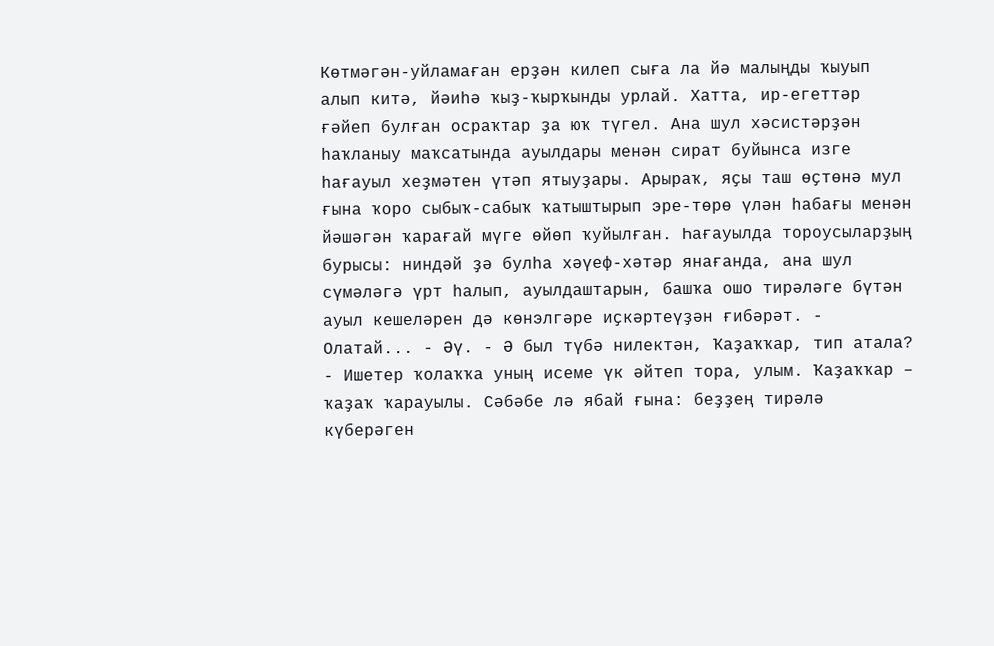Көтмәгән-уйламаған ерҙән килеп сыға ла йә малыңды ҡыуып алып китә, йәиһә ҡыҙ-ҡырҡынды урлай. Хатта, ир-егеттәр ғәйеп булған осраҡтар ҙа юҡ түгел. Ана шул хәсистәрҙән һаҡланыу маҡсатында ауылдары менән сират буйынса изге һағауыл хеҙмәтен үтәп ятыуҙары. Арыраҡ, яҫы таш өҫтөнә мул ғына ҡоро сыбыҡ-сабыҡ ҡатыштырып эре-төрө үлән һабағы менән йәшәгән ҡарағай мүге өйөп ҡуйылған. Һағауылда тороусыларҙың бурысы: ниндәй ҙә булһа хәүеф-хәтәр янағанда, ана шул сүмәләгә үрт һалып, ауылдаштарын, башҡа ошо тирәләге бүтән ауыл кешеләрен дә көнэлгәре иҫкәртеүҙән ғибәрәт. - Олатай... - Әү. - Ә был түбә нилектән, Ҡаҙаҡҡар, тип атала? - Ишетер ҡолаҡҡа уның исеме үк әйтеп тора, улым. Ҡаҙаҡҡар – ҡаҙаҡ ҡарауылы. Сәбәбе лә ябай ғына: беҙҙең тирәлә күберәген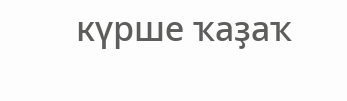күрше ҡаҙаҡ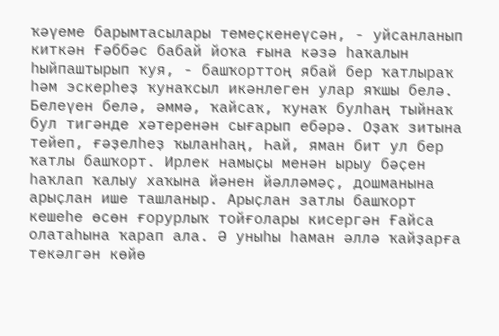ҡәүеме барымтасылары темеҫкенеүсән, - уйсанланып киткән Ғәббәс бабай йоҡа ғына кәзә һаҡалын һыйпаштырып ҡуя, - башҡорттоң ябай бер ҡатлыраҡ һәм эскерһеҙ ҡунаҡсыл икәнлеген улар яҡшы белә. Белеүен белә, әммә, ҡайсаҡ, ҡунаҡ булһаң тыйнаҡ бул тигәнде хәтеренән сығарып ебәрә. Оҙаҡ зитына тейеп, ғәҙелһеҙ ҡыланһаң, Һай, яман бит ул бер ҡатлы башҡорт. Ирлек намыҫы менән ырыу бәҫен һаҡлап ҡалыу хаҡына йәнен йәлләмәҫ, дошманына арыҫлан ише ташланыр. Арыҫлан затлы башҡорт кешеһе өсөн ғорурлыҡ тойғолары кисергән Ғайса олатаһына ҡарап ала. Ә уныһы һаман әллә ҡайҙарға текәлгән көйө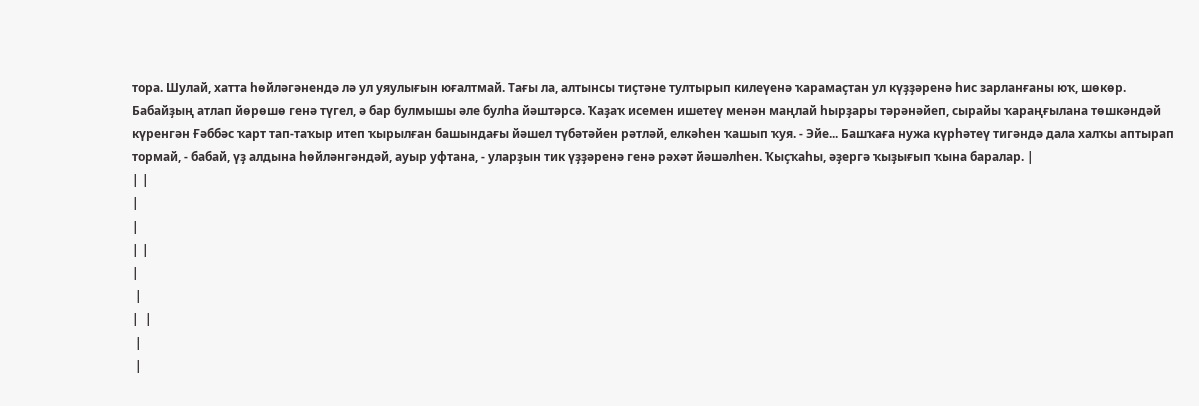тора. Шулай, хатта һөйләгәнендә лә ул уяулығын юғалтмай. Тағы ла, алтынсы тиҫтәне тултырып килеүенә ҡарамаҫтан ул күҙҙәренә һис зарланғаны юҡ, шөкөр. Бабайҙың атлап йөрөшө генә түгел, ә бар булмышы әле булһа йәштәрсә. Ҡаҙаҡ исемен ишетеү менән маңлай һырҙары тәрәнәйеп, сырайы ҡараңғылана төшкәндәй күренгән Ғәббәс ҡарт тап-таҡыр итеп ҡырылған башындағы йәшел түбәтәйен рәтләй, елкәһен ҡашып ҡуя. - Эйе... Башҡаға нужа күрһәтеү тигәндә дала халҡы аптырап тормай, - бабай, үҙ алдына һөйләнгәндәй, ауыр уфтана, - уларҙын тик үҙҙәренә генә рәхәт йәшәлһен. Ҡыҫҡаһы, әҙергә ҡыҙығып ҡына баралар. |
| |
|
|
| |
|
 |
|  |
 |
 |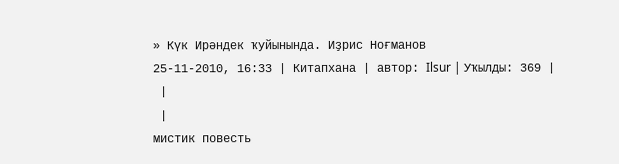» Күк Ирәндек ҡуйынында. Иҙрис Ноғманов
25-11-2010, 16:33 | Китапхана | автор: Ilsur | Уҡылды: 369 |
 |
 |
мистик повесть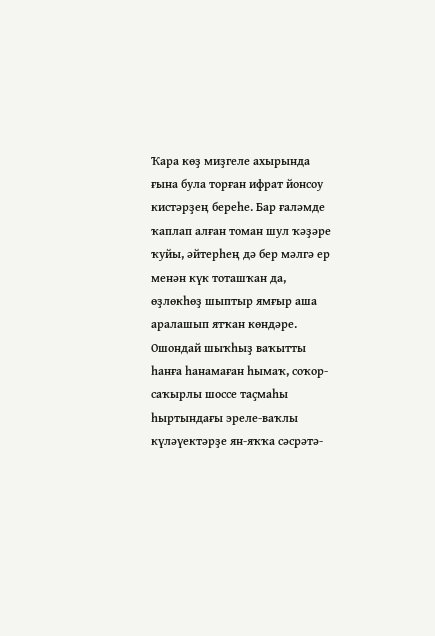Ҡара көҙ миҙгеле ахырында ғына була торған ифрат йонсоу кистәрҙең береһе. Бар ғаләмде ҡаплап алған томан шул ҡәҙәре ҡуйы, әйтерһең дә бер мәлгә ер менән күк тоташҡан да, өҙлөкһөҙ шыптыр ямғыр аша аралашып ятҡан көндәре. Ошондай шыҡһыҙ ваҡытты һанға һанамаған һымаҡ, соҡор-саҡырлы шоссе таҫмаһы һыртындағы эреле-ваҡлы күләүектәрҙе ян-яҡҡа сәсрәтә-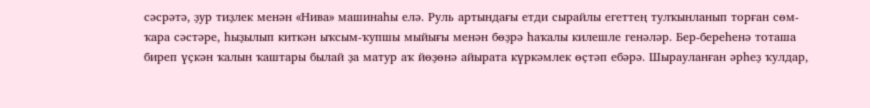сәсрәтә, ҙур тиҙлек менән «Нива» машинаһы елә. Руль артындағы етди сырайлы егеттең тулҡынланып торған сөм-ҡара сәстәре, һыҙылып киткән ыҡсым-ҡупшы мыйығы менән бөҙрә һаҡалы килешле генәләр. Бер-береһенә тоташа биреп үҫкән ҡалын ҡаштары былай ҙа матур аҡ йөҙөнә айырата күркәмлек өҫтәп ебәрә. Шырауланған әрһеҙ ҡулдар,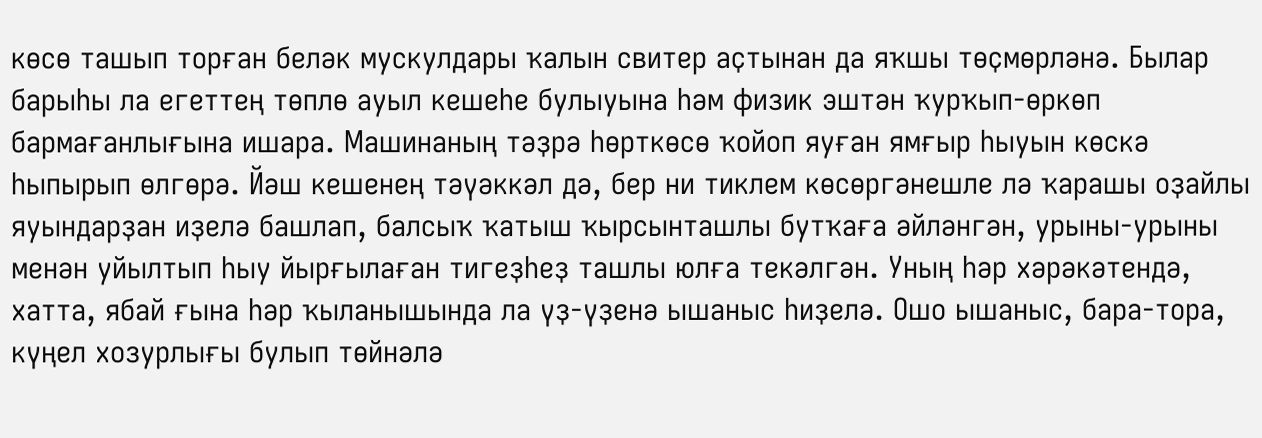көсө ташып торған беләк мускулдары ҡалын свитер аҫтынан да яҡшы төҫмөрләнә. Былар барыһы ла егеттең төплө ауыл кешеһе булыуына һәм физик эштән ҡурҡып-өркөп бармағанлығына ишара. Машинаның тәҙрә һөрткөсө ҡойоп яуған ямғыр һыуын көскә һыпырып өлгөрә. Йәш кешенең тәүәккәл дә, бер ни тиклем көсөргәнешле лә ҡарашы оҙайлы яуындарҙан иҙелә башлап, балсыҡ ҡатыш ҡырсынташлы бутҡаға әйләнгән, урыны-урыны менән уйылтып һыу йырғылаған тигеҙһеҙ ташлы юлға текәлгән. Уның һәр хәрәкәтендә, хатта, ябай ғына һәр ҡыланышында ла үҙ-үҙенә ышаныс һиҙелә. Ошо ышаныс, бара-тора, күңел хозурлығы булып төйнәлә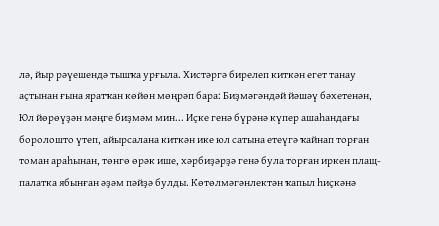лә, йыр рәүешендә тышҡа урғыла. Хистәргә бирелеп киткән егет танау аҫтынан ғына яратҡан көйөн мөңрәп бара: Биҙмәгәндәй йәшәү бәхетенән, Юл йөрөүҙән мәңге биҙмәм мин... Иҫке генә бүрәнә күпер ашаһандағы боролошто үтеп, айырсалана киткән ике юл сатына етеүгә ҡайнап торған томан араһынан, төнгө өрәк ише, хәрбиҙәрҙә генә була торған иркен плащ-палатка ябынған әҙәм пәйҙә булды. Көтөлмәгәнлектән ҡапыл һиҫкәнә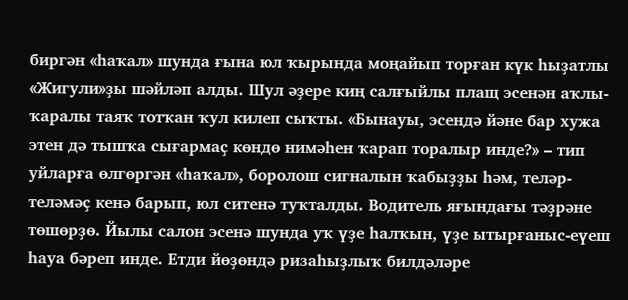биргән «һаҡал» шунда ғына юл ҡырында моңайып торған күк һыҙатлы «Жигули»ҙы шәйләп алды. Шул әҙере киң салғыйлы плащ эсенән аҡлы-ҡаралы таяҡ тотҡан ҡул килеп сыҡты. «Бынауы, эсендә йәне бар хужа этен дә тышҡа сығармаҫ көндө нимәһен ҡарап торалыр инде?» – тип уйларға өлгөргән «һаҡал», боролош сигналын ҡабыҙҙы һәм, теләр-теләмәҫ кенә барып, юл ситенә туҡталды. Водитель яғындағы тәҙрәне төшөрҙө. Йылы салон эсенә шунда уҡ үҙе һалҡын, үҙе ытырғаныс-еүеш һауа бәреп инде. Етди йөҙөндә ризаһыҙлыҡ билдәләре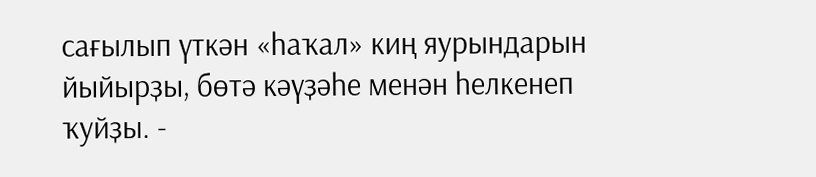сағылып үткән «һаҡал» киң яурындарын йыйырҙы, бөтә кәүҙәһе менән һелкенеп ҡуйҙы. -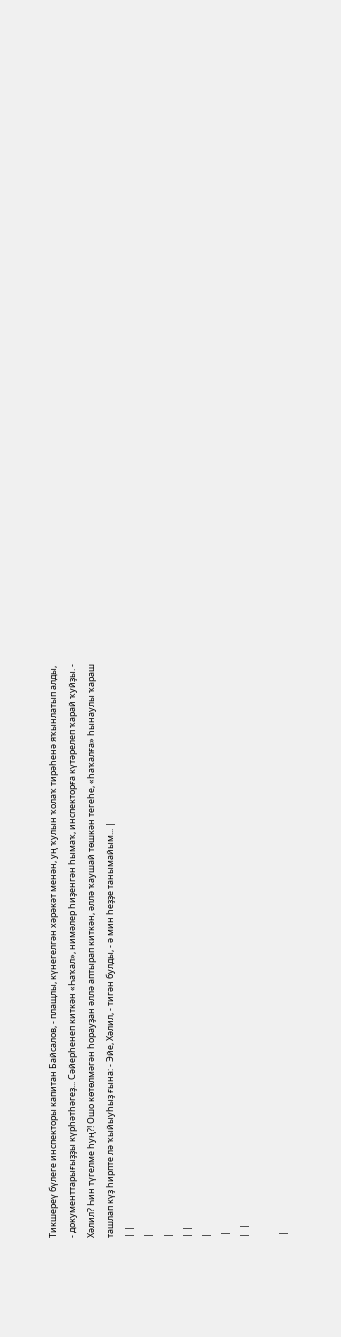Тикшереү бүлеге инспекторы капитан Байсалов, - плащлы, күнегелгән хәрәкәт менән, уң ҡулын ҡолаҡ тирәһенә яҡынлатып алды, - документтарығыҙҙы күрһәтһәгеҙ... Сәйерһенеп киткән «Һаҡал», нимәлер һиҙенгән һымаҡ, инспекторға күтәрелеп ҡарай ҡуйҙы. - Хәлил? Һин түгелме һуң?! Ошо көтөлмәгән һорауҙан әллә аптырап киткән, әллә ҡаушай төшкән тегеһе, «һаҡалға» һынаулы ҡараш ташлап күҙ һирпте лә ҡыйыуһыҙ ғына: - Эйе, Хәлил, - тигән булды, - ә мин һеҙҙе танымайым... |
| |
|
|
| |
|
 |
|  |

 |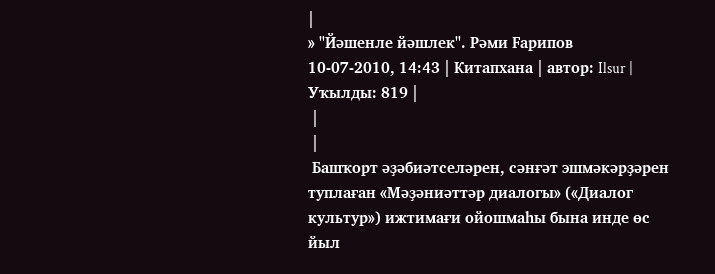|
» "Йәшенле йәшлек". Рәми Fарипов
10-07-2010, 14:43 | Китапхана | автор: Ilsur | Уҡылды: 819 |
 |
 |
 Башҡорт әҙәбиәтселәрен, сәнғәт эшмәкәрҙәрен туплаған «Мәҙәниәттәр диалогы» («Диалог культур») ижтимағи ойошмаhы бына инде өс йыл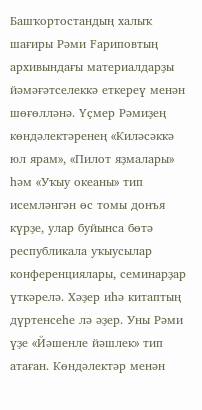Башҡортостандың халыҡ шағиры Рәми Fариповтың архивындағы материалдарҙы йәмәғәтселеккә еткереү менән шөғөлләнә. Үҫмер Рәмиҙең көндәлектәренең «Киләсәккә юл ярам», «Пилот яҙмалары» hәм «Уҡыу океаны» тип исемләнгән өс томы донъя күрҙе, улар буйынса бөтә республикала уҡыусылар конференциялары, семинарҙар үткәрелә. Хәҙер иhә китаптың дүртенсеhе лә әҙер. Уны Рәми үҙе «Йәшенле йәшлек» тип атаған. Көндәлектәр менән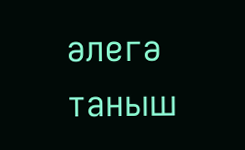әлегә таныш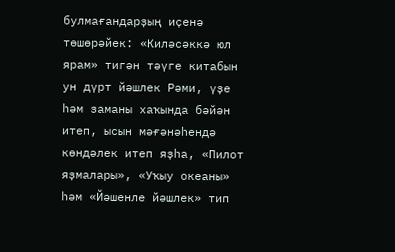булмағандарҙың иҫенә төшөрәйек: «Киләсәккә юл ярам» тигән тәүге китабын ун дүрт йәшлек Рәми, үҙе hәм заманы хаҡында бәйән итеп, ысын мәғәнәhендә көндәлек итеп яҙhа, «Пилот яҙмалары», «Уҡыу океаны» hәм «Йәшенле йәшлек» тип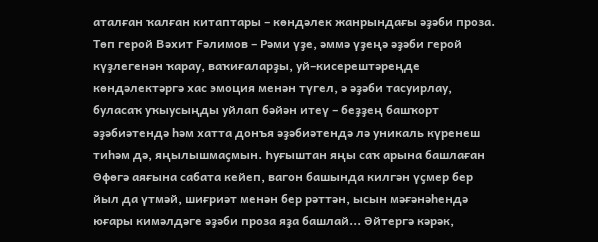аталған ҡалған китаптары – көндәлек жанрындағы әҙәби проза. Төп герой Вәхит Fәлимов – Рәми үҙе, әммә үҙеңә әҙәби герой күҙлегенән ҡарау, ваҡиғаларҙы, уй–кисерештәреңде көндәлектәргә хас эмоция менән түгел, ә әҙәби тасуирлау, буласаҡ уҡыусыңды уйлап бәйән итеү – беҙҙең башҡорт әҙәбиәтендә hәм хатта донъя әҙәбиәтендә лә уникаль күренеш тиhәм дә, яңылышмаҫмын. Һуғыштан яңы саҡ арына башлаған Өфөгә аяғына сабата кейеп, вагон башында килгән үҫмер бер йыл да үтмәй, шиғриәт менән бер рәттән, ысын мәғәнәhендә юғары кимәлдәге әҙәби проза яҙа башлай... Әйтергә кәрәк,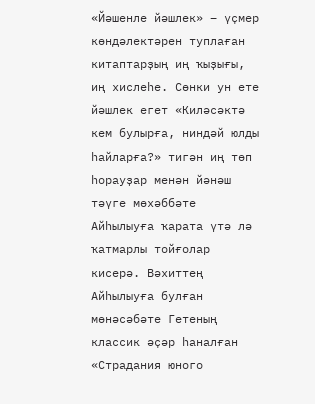«Йәшенле йәшлек» – үҫмер көндәлектәрен туплаған китаптарҙың иң ҡыҙығы, иң хислеhе. Сөнки ун ете йәшлек егет «Киләсәктә кем булырға, ниндәй юлды hайларға?» тигән иң төп hорауҙар менән йәнәш тәүге мөхәббәте Айhылыуға ҡарата үтә лә ҡатмарлы тойғолар кисерә. Вәхиттең Айhылыуға булған мөнәсәбәте Гетеның классик әҫәр hаналған «Страдания юного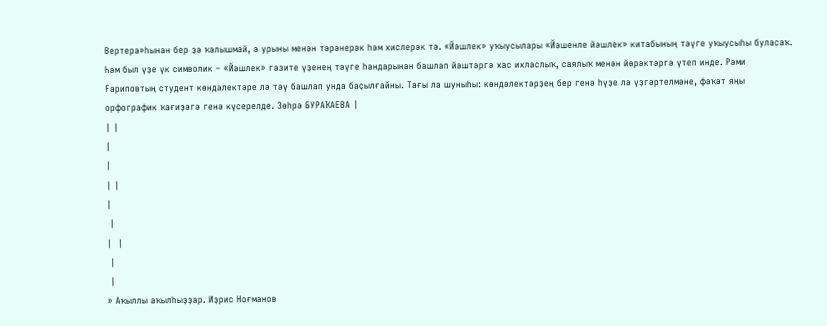Вертера»hынан бер ҙә ҡалышмай, ә урыны менән тәрәнерәк hәм хислерәк тә. «Йәшлек» уҡыусылары «Йәшенле йәшлек» китабының тәүге уҡыусыhы буласаҡ. Һәм был үҙе үк символик – «Йәшлек» гәзите үҙенең тәүге hандарынан башлап йәштәргә хас ихласлыҡ, саялыҡ менән йөрәктәргә үтеп инде. Рәми Fариповтың студент көндәлектәре лә тәү башлап унда баҫылғайны. Тағы ла шуныһы: көндәлектәрҙең бер генә һүҙе лә үҙгәртелмәне, фәҡәт яңы орфографик ҡағиҙәгә генә күсерелде. Зөһрә БУРАҠАЕВА |
| |
|
|
| |
|
 |
|  |
 |
 |
» Аҡыллы аҡылһыҙҙар. Иҙрис Ноғманов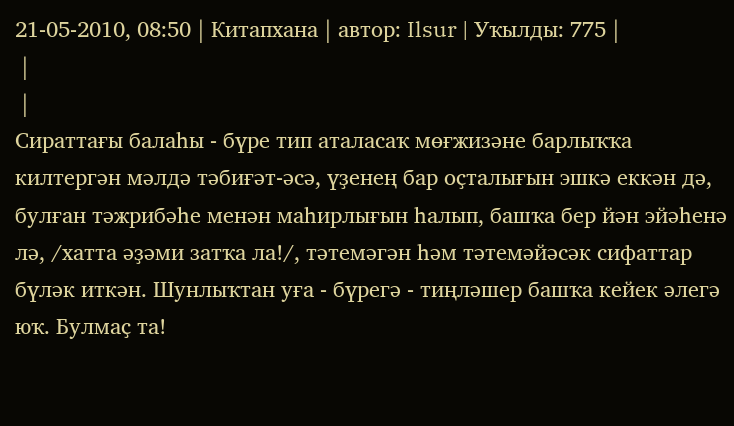21-05-2010, 08:50 | Китапхана | автор: Ilsur | Уҡылды: 775 |
 |
 |
Сираттағы балаһы - бүре тип аталасаҡ мөғжизәне барлыҡҡа килтергән мәлдә тәбиғәт-әсә, үҙенең бар оҫталығын эшкә еккән дә, булған тәжрибәһе менән маһирлығын һалып, башҡа бер йән эйәһенә лә, /хатта әҙәми затҡа ла!/, тәтемәгән һәм тәтемәйәсәк сифаттар бүләк иткән. Шунлыҡтан уға - бүрегә - тиңләшер башҡа кейек әлегә юҡ. Булмаҫ та!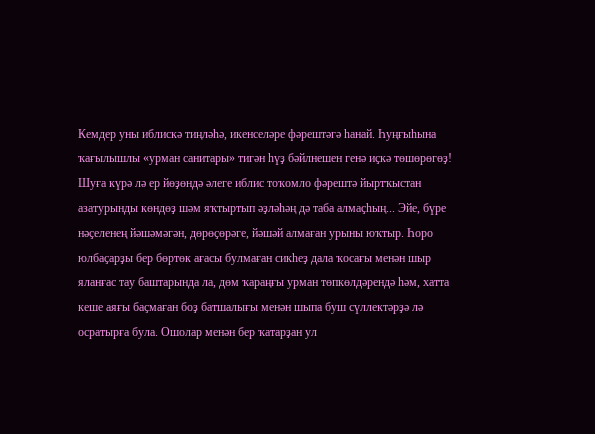Кемдер уны иблискә тиңләһә, икенселәре фәрештәгә һанай. Һуңғыһына ҡағылышлы «урман санитары» тигән һүҙ бәйлнешен генә иҫкә төшөрөгөҙ! Шуға күрә лә ер йөҙөндә әлеге иблис тоҡомло фәрештә йыртҡыстан азатурынды көндөҙ шәм яҡтыртып әҙләһәң дә таба алмаҫһың... Эйе, бүре нәҫеленең йәшәмәгән, дөрөҫөрәге, йәшәй алмаған урыны юҡтыр. Һоро юлбаҫарҙы бер бөртөк ағасы булмаған сикһеҙ дала ҡосағы менән шыр яланғас тау баштарында ла, дөм ҡараңғы урман төпкөлдәрендә һәм, хатта кеше аяғы баҫмаған боҙ батшалығы менән шыпа буш сүллектәрҙә лә осратырға була. Ошолар менән бер ҡатарҙан ул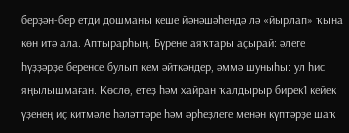берҙән-бер етди дошманы кеше йәнәшәһендә лә «йырлап» ҡына көн итә ала. Аптырарһың. Бүрене аяҡтары аҫырай: әлеге һүҙҙәрҙе беренсе булып кем әйткәндер, әммә шуныһы: ул һис яңылышмаған. Көслө, етеҙ һәм хайран ҡалдырыр бирек1 кейек үҙенең иҫ китмәле һәләттәре һәм әрһеҙлеге менән күптәрҙе шаҡ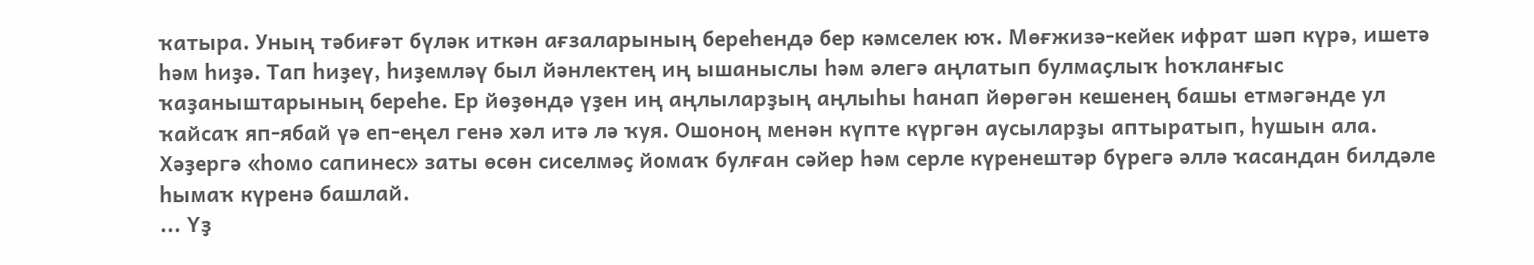ҡатыра. Уның тәбиғәт бүләк иткән ағзаларының береһендә бер кәмселек юҡ. Мөғжизә-кейек ифрат шәп күрә, ишетә һәм һиҙә. Тап һиҙеү, һиҙемләү был йәнлектең иң ышаныслы һәм әлегә аңлатып булмаҫлыҡ һоҡланғыс ҡаҙаныштарының береһе. Ер йөҙөндә үҙен иң аңлыларҙың аңлыһы һанап йөрөгән кешенең башы етмәгәнде ул ҡайсаҡ яп-ябай үә еп-еңел генә хәл итә лә ҡуя. Ошоноң менән күпте күргән аусыларҙы аптыратып, һушын ала. Хәҙергә «һомо сапинес» заты өсөн сиселмәҫ йомаҡ булған сәйер һәм серле күренештәр бүрегә әллә ҡасандан билдәле һымаҡ күренә башлай.
... Үҙ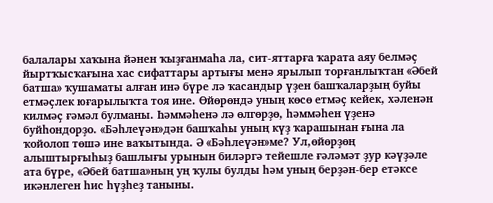балалары хаҡына йәнен ҡыҙғанмаһа ла, сит-яттарға ҡарата аяу белмәҫ йыртҡысҡағына хас сифаттары артығы менә ярылып торғанлыҡтан «Әбей батша» ҡушаматы алған инә бүре лә ҡасандыр үҙен башҡаларҙың буйы етмәҫлек юғарылыҡта тоя ине. Өйөрөндә уның көсө етмәҫ кейек, хәленән килмәҫ ғәмәл булманы. Һәммәһенә лә өлгөрҙө, һәммәһен үҙенә буйһондорҙо. «Бәһлеүән»дән башҡаһы уның күҙ ҡарашынан ғына ла ҡойолоп төшә ине ваҡытында. Ә «Бәһлеүән»ме? Ул,өйөрҙөң алыштырғыһыҙ башлығы урынын биләргә тейешле ғәләмәт ҙур кәүҙәле ата бүре, «Әбей батша»ның уң ҡулы булды һәм уның берҙән-бер етәксе икәнлеген һис һүҙһеҙ таныны.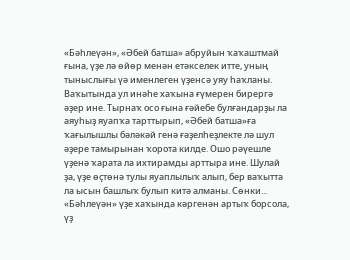«Бәһлеүән», «Әбей батша» абруйын ҡаҡаштмай ғына, үҙе лә өйөр менән етәкселек итте, уның тыныслығы үә именлеген үҙенсә уяу һаҡланы. Ваҡытында ул инәһе хаҡына ғүмерен бирергә әҙер ине. Тырнаҡ осо ғына ғәйебе булғандарҙы ла аяуһыҙ яуапҡа тарттырып, «Әбей батша»ға ҡағылышлы бәләкәй генә ғәҙелһеҙлекте лә шул әҙере тамырынан ҡорота килде. Ошо рәүешле үҙенә ҡарата ла ихтирамды арттыра ине. Шулай ҙа, үҙе өҫтөнә тулы яуаплылыҡ алып, бер ваҡытта ла ысын башлыҡ булып китә алманы. Сөнки... «Бәһлеүән» үҙе хаҡында кәргенән артыҡ борсола, үҙ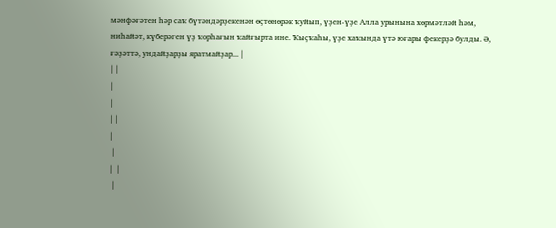мәнфәғәтен һәр саҡ бүтәндәрҙекенән өҫтөнөрәк ҡуйып, үҙен-үҙе Алла урынына хөрмәтләй һәм, ниһайәт, күберәген үҙ ҡорһағын ҡайғырта ине. Ҡыҫҡаһы, үҙе хаҡында үтә юғары фекерҙә булды. Ә, ғәҙәттә, ундайҙарҙы яратмайҙар... |
| |
|
|
| |
|
 |
|  |
 |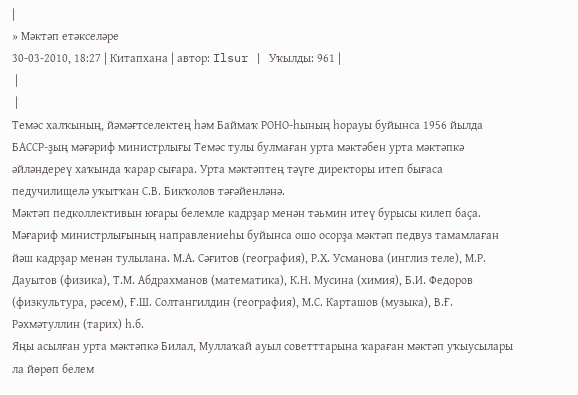|
» Мәктәп етәкселәре
30-03-2010, 18:27 | Китапхана | автор: Ilsur | Уҡылды: 961 |
 |
 |
Темәс халҡының, йәмәғтселектең һәм Баймаҡ РОНО-һының һорауы буйынса 1956 йылда БАССР-ҙың мәғәриф министрлығы Темәс тулы булмаған урта мәктәбен урта мәктәпкә әйләндереү хаҡында ҡарар сығара. Урта мәктәптең тәүге директоры итеп бығаса педучилищелә уҡытҡан С.В. Бикҡолов тәғәйенләнә.
Мәктәп педколлективын юғары белемле кадрҙар менән тәьмин итеү бурысы килеп баҫа. Мәғариф министрлығының направлениеһы буйынса ошо осорҙа мәктәп педвуз тамамлаған йәш кадрҙар менән тулылана. М.А. Сәғитов (география), Р.Х. Усманова (инглиз теле), М.Р. Дауытов (физика), Т.М. Абдрахманов (математика), К.Н. Мусина (химия), Б.И. Федоров (физкультура, рәсем), Ғ.Ш. Солтангилдин (география), М.С. Карташов (музыка), В.Ғ. Рәхмәтуллин (тарих) һ.б.
Яңы асылған урта мәктәпкә Билал, Муллаҡай ауыл советттарына ҡараған мәктәп уҡыусылары ла йөрөп белем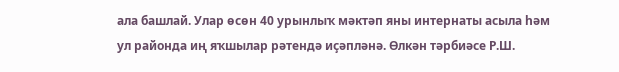ала башлай. Улар өсөн 40 урынлыҡ мәктәп яны интернаты асыла һәм ул районда иң яҡшылар рәтендә иҫәпләнә. Өлкән тәрбиәсе Р.Ш.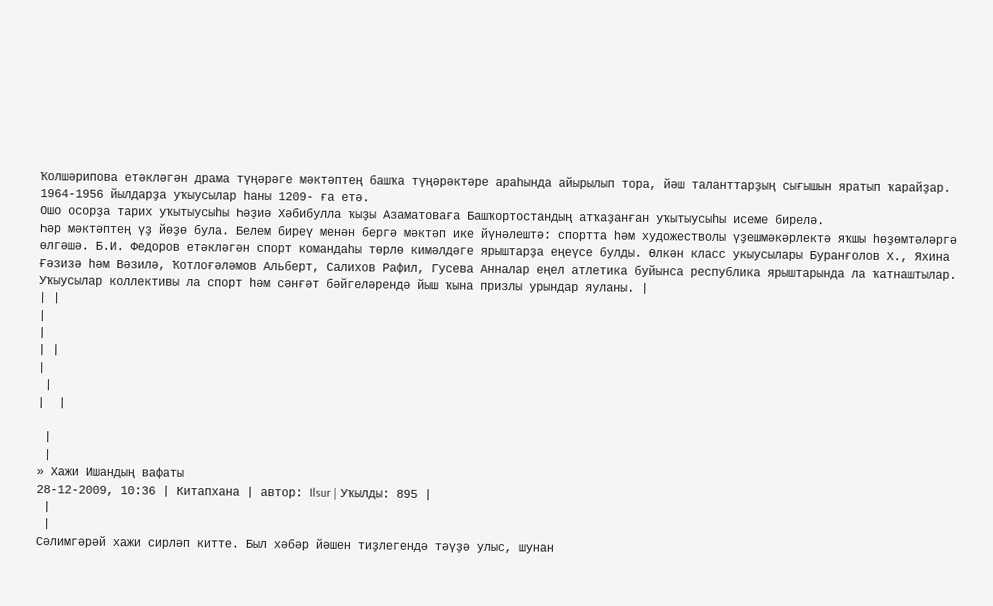Ҡолшәрипова етәкләгән драма түңәрәге мәктәптең башҡа түңәрәктәре араһында айырылып тора, йәш таланттарҙың сығышын яратып ҡарайҙар.
1964-1956 йылдарҙа уҡыусылар һаны 1209- ға етә.
Ошо осорҙа тарих уҡытыусыһы Һәҙиә Хәбибулла ҡыҙы Азаматоваға Башҡортостандың атҡаҙанған уҡытыусыһы исеме бирелә.
Һәр мәктәптең үҙ йөҙө була. Белем биреү менән бергә мәктәп ике йүнәлештә: спортта һәм художестволы үҙешмәкәрлектә яҡшы һөҙөмтәләргә өлгәшә. Б.И. Федоров етәкләгән спорт командаһы төрлө кимәлдәге ярыштарҙа еңеүсе булды. Өлкән класс укыусылары Буранғолов Х., Яхина Ғәзизә һәм Вәзилә, Ҡотлоғәләмов Альберт, Салихов Рафил, Гусева Анналар еңел атлетика буйынса республика ярыштарында ла ҡатнаштылар. Уҡыусылар коллективы ла спорт һәм сәнғәт бәйгеләрендә йыш ҡына призлы урындар яуланы. |
| |
|
|
| |
|
 |
|  |

 |
 |
» Хажи Ишандың вафаты
28-12-2009, 10:36 | Китапхана | автор: Ilsur | Уҡылды: 895 |
 |
 |
Сәлимгәрәй хажи сирләп китте. Был хәбәр йәшен тиҙлегендә тәүҙә улыс, шунан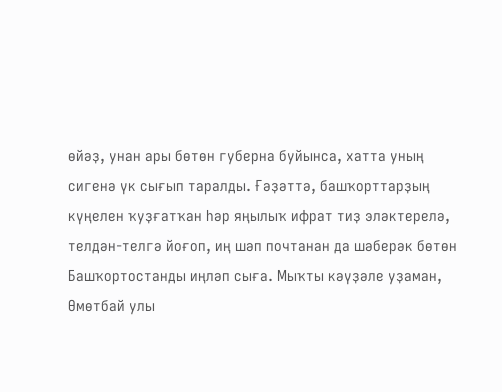өйәҙ, унан ары бөтөн губерна буйынса, хатта уның сигенә үк сығып таралды. Ғәҙәттә, башҡорттарҙың күңелен ҡуҙғатҡан һәр яңылыҡ ифрат тиҙ эләктерелә, телдән-телгә йоғоп, иң шәп почтанан да шәберәк бөтөн Башҡортостанды иңләп сыға. Мыҡты кәүҙәле уҙаман, Өмөтбай улы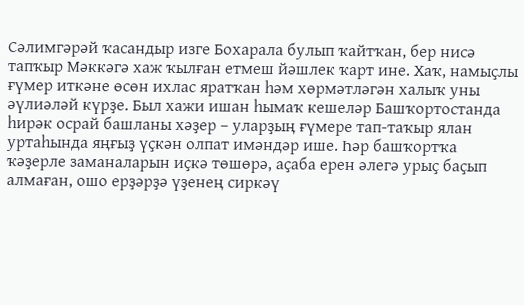Сәлимгәрәй ҡасандыр изге Бохарала булып ҡайтҡан, бер нисә тапҡыр Мәккәгә хаж ҡылған етмеш йәшлек ҡарт ине. Хаҡ, намыҫлы ғүмер иткәне өсөн ихлас яратҡан һәм хөрмәтләгән халыҡ уны әүлиәләй күрҙе. Был хажи ишан һымаҡ кешеләр Башҡортостанда һирәк осрай башланы хәҙер – уларҙың ғүмере тап-таҡыр ялан уртаһында яңғыҙ үҫкән олпат имәндәр ише. Һәр башҡортҡа ҡәҙерле заманаларын иҫкә төшөрә, аҫаба ерен әлегә урыҫ баҫып алмаған, ошо ерҙәрҙә үҙенең сиркәү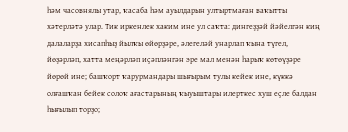һәм часовнялы утар, ҡасаба һәм ауылдарын ултыртмаған ваҡытты хәтерләтә улар. Тик иркенлек хаким ине ул саҡта: дингеҙҙәй йәйелгән киң далаларҙа хисапһыҙ йылҡы өйөрҙәре, әлегеләй унарлап ҡына түгел, йөҙәрләп, хатта меңәрләп иҫәпләнгән эре мал менән һарыҡ көтөүҙәре йөрөй ине; башҡорт ҡарурмандары шығырым тулы кейек ине, күккә олғашҡан бейек солоҡ ағастарының ҡыуыштары илерткес хуш еҫле балдан һығылып торҙо;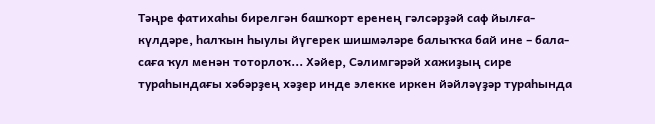Тәңре фатихаһы бирелгән башҡорт еренең гәлсәрҙәй саф йылға-күлдәре, һалҡын һыулы йүгерек шишмәләре балыҡҡа бай ине – бала-саға ҡул менән тоторлоҡ... Хәйер, Сәлимгәрәй хажиҙың сире тураһындағы хәбәрҙең хәҙер инде элекке иркен йәйләүҙәр тураһында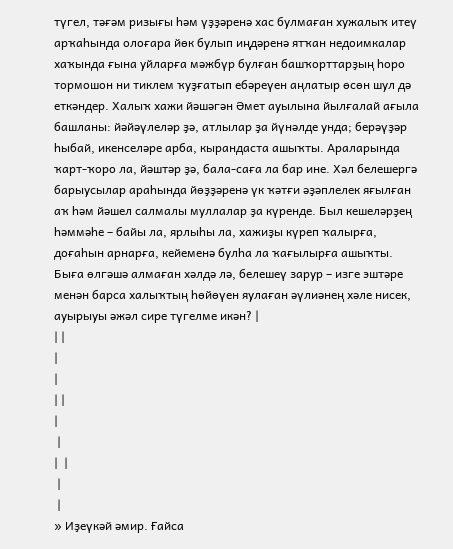түгел, тәғәм ризығы һәм үҙҙәренә хас булмаған хужалыҡ итеү арҡаһында олоғара йөк булып иңдәренә ятҡан недоимкалар хаҡында ғына уйларға мәжбүр булған башҡорттарҙың һоро тормошон ни тиклем ҡуҙғатып ебәреүен аңлатыр өсөн шул дә еткәндер. Халыҡ хажи йәшәгән Әмет ауылына йылғалай ағыла башланы: йәйәүлеләр ҙә, атлылар ҙа йүнәлде унда; берәүҙәр һыбай, икенселәре арба, кырандаста ашыҡты. Араларында ҡарт-ҡоро ла, йәштәр ҙә, бала-саға ла бар ине. Хәл белешергә барыусылар араһында йөҙҙәренә үк ҡәтғи әҙәплелек яғылған аҡ һәм йәшел салмалы муллалар ҙа күренде. Был кешеләрҙең һәммәһе – байы ла, ярлыһы ла, хажиҙы күреп ҡалырға, доғаһын арнарға, кейеменә булһа ла ҡағылырға ашыҡты. Быға өлгәшә алмаған хәлдә лә, белешеү зарур – изге эштәре менән барса халыҡтың һөйөүен яулаған әүлиәнең хәле нисек, ауырыуы әжәл сире түгелме икән? |
| |
|
|
| |
|
 |
|  |
 |
 |
» Иҙеүкәй әмир. Ғайса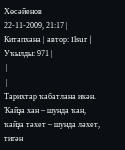Хөсәйенов
22-11-2009, 21:17 | Китапхана | автор: Ilsur | Уҡылды: 971 |
 |
 |
Тарихтар ҡабатлана икән. Ҡайҙа хан – шунда ҡан, ҡайҙа тәхет – шунда ләхет, тигән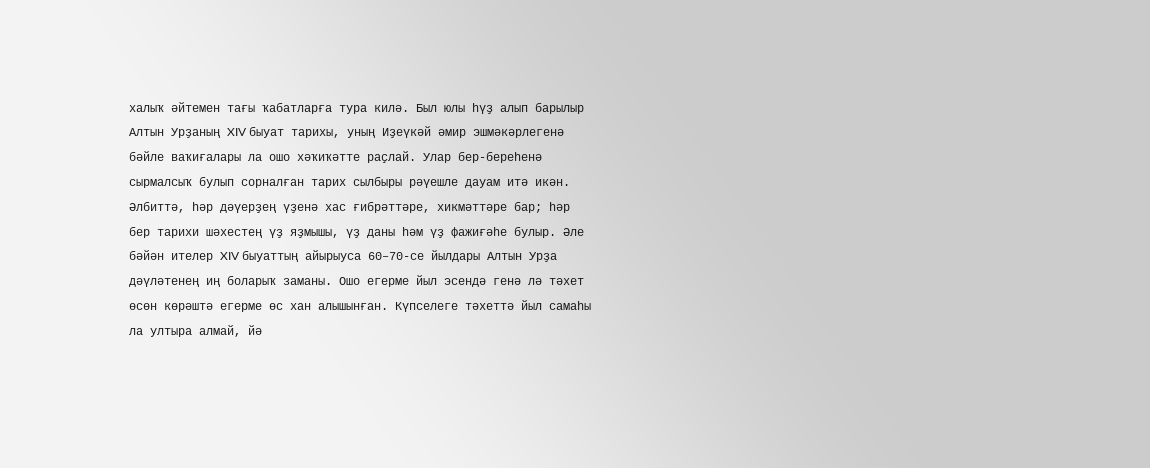халыҡ әйтемен тағы ҡабатларға тура килә. Был юлы һүҙ алып барылыр Алтын Урҙаның XIV быуат тарихы, уның Иҙеүкәй әмир эшмәкәрлегенә бәйле ваҡиғалары ла ошо хәҡиҡәтте раҫлай. Улар бер-береһенә сырмалсыҡ булып сорналған тарих сылбыры рәүешле дауам итә икән. Әлбиттә, һәр дәүерҙең үҙенә хас ғибрәттәре, хикмәттәре бар; һәр бер тарихи шәхестең үҙ яҙмышы, үҙ даны һәм үҙ фажиғәһе булыр. Әле бәйән ителер XIV быуаттың айырыуса 60–70-се йылдары Алтын Урҙа дәүләтенең иң боларыҡ заманы. Ошо егерме йыл эсендә генә лә тәхет өсөн көрәштә егерме өс хан алышынған. Күпселеге тәхеттә йыл самаһы ла ултыра алмай, йә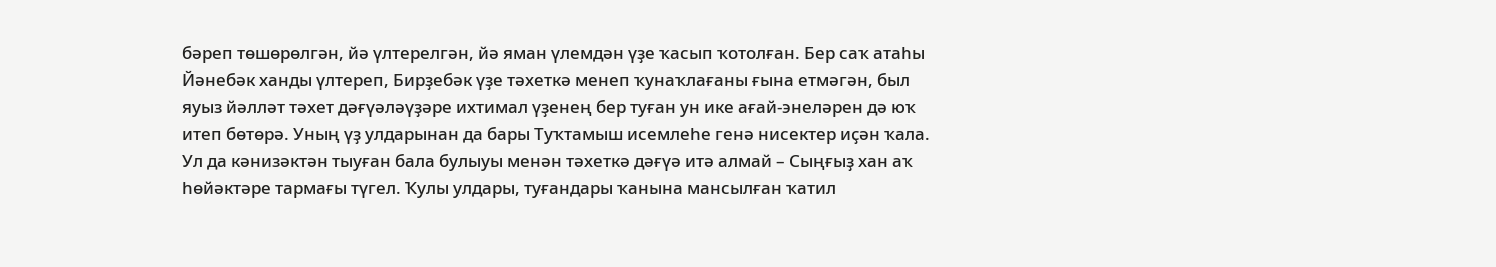бәреп төшөрөлгән, йә үлтерелгән, йә яман үлемдән үҙе ҡасып ҡотолған. Бер саҡ атаһы Йәнебәк ханды үлтереп, Бирҙебәк үҙе тәхеткә менеп ҡунаҡлағаны ғына етмәгән, был яуыз йәлләт тәхет дәғүәләүҙәре ихтимал үҙенең бер туған ун ике ағай-энеләрен дә юҡ итеп бөтөрә. Уның үҙ улдарынан да бары Туҡтамыш исемлеһе генә нисектер иҫән ҡала. Ул да кәнизәктән тыуған бала булыуы менән тәхеткә дәғүә итә алмай – Сыңғыҙ хан аҡ һөйәктәре тармағы түгел. Ҡулы улдары, туғандары ҡанына мансылған ҡатил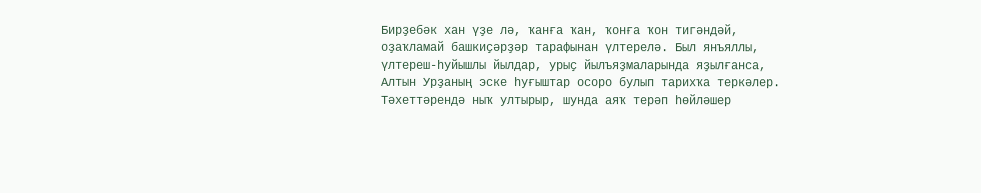Бирҙебәк хан үҙе лә, ҡанға ҡан, ҡонға ҡон тигәндәй, оҙаҡламай башкиҫәрҙәр тарафынан үлтерелә. Был янъяллы, үлтереш-һуйышлы йылдар, урыҫ йылъяҙмаларында яҙылғанса, Алтын Урҙаның эске һуғыштар осоро булып тарихҡа теркәлер. Тәхеттәрендә ныҡ ултырыр, шунда аяҡ терәп һөйләшер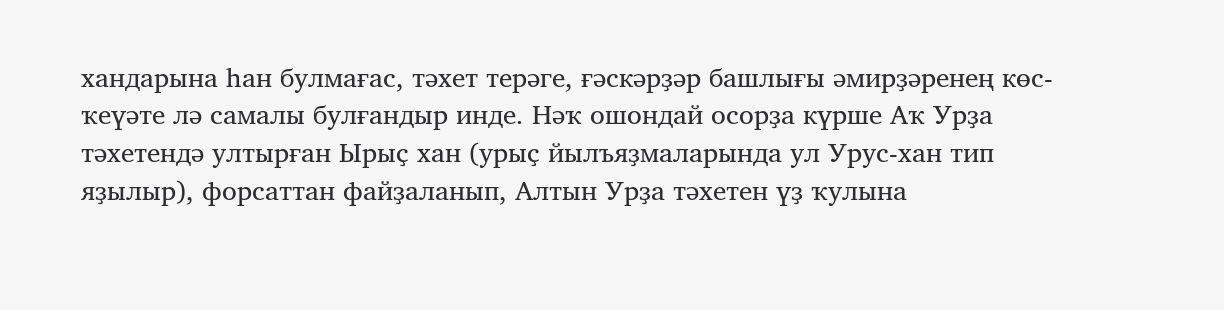хандарына һан булмағас, тәхет терәге, ғәскәрҙәр башлығы әмирҙәренең көс-ҡеүәте лә самалы булғандыр инде. Нәҡ ошондай осорҙа күрше Аҡ Урҙа тәхетендә ултырған Ырыҫ хан (урыҫ йылъяҙмаларында ул Урус-хан тип яҙылыр), форсаттан файҙаланып, Алтын Урҙа тәхетен үҙ ҡулына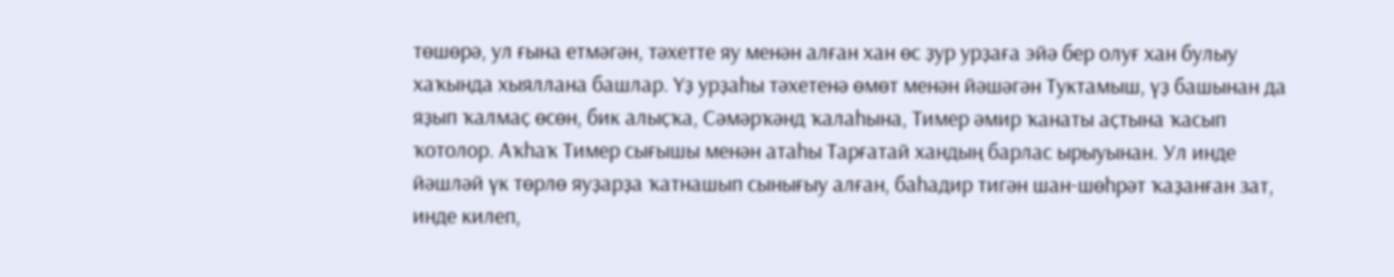төшөрә, ул ғына етмәгән, тәхетте яу менән алған хан өс ҙур урҙаға эйә бер олуғ хан булыу хаҡында хыяллана башлар. Үҙ урҙаһы тәхетенә өмөт менән йәшәгән Туктамыш, үҙ башынан да яҙып ҡалмаҫ өсөн, бик алыҫҡа, Сәмәрҡәнд ҡалаһына, Тимер әмир ҡанаты аҫтына ҡасып ҡотолор. Аҡһаҡ Тимер сығышы менән атаһы Тарғатай хандың барлас ырыуынан. Ул инде йәшләй үк төрлө яуҙарҙа ҡатнашып сынығыу алған, баһадир тигән шан-шөһрәт ҡаҙанған зат, инде килеп,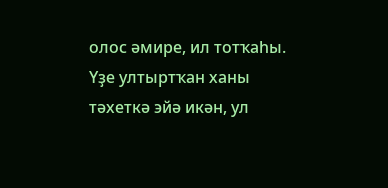олос әмире, ил тотҡаһы. Үҙе ултыртҡан ханы тәхеткә эйә икән, ул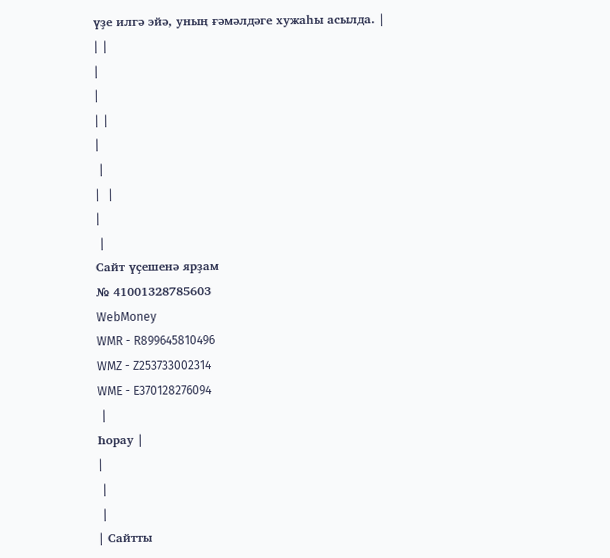үҙе илгә эйә, уның ғәмәлдәге хужаһы асылда. |
| |
|
|
| |
|
 |
|  |
|
 |
Сайт үҫешенә ярҙам
№ 41001328785603
WebMoney
WMR - R899645810496
WMZ - Z253733002314
WME - E370128276094
 |
Һорау |
|
 |
 |
| Сайтты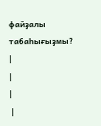файҙалы табаһығыҙмы? |
|
|
 |